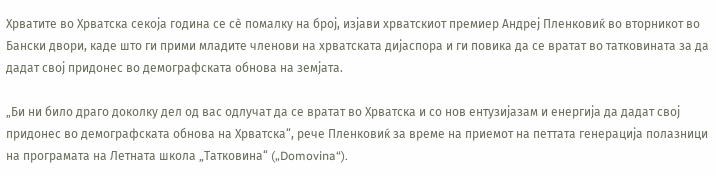Хрватите во Хрватска секоја година се сè помалку на број, изјави хрватскиот премиер Андреј Пленковиќ во вторникот во Бански двори, каде што ги прими младите членови на хрватската дијаспора и ги повика да се вратат во татковината за да дадат свој придонес во демографската обнова на земјата.

„Би ни било драго доколку дел од вас одлучат да се вратат во Хрватска и со нов ентузијазам и енергија да дадат свој придонес во демографската обнова на Хрватска“, рече Пленковиќ за време на приемот на петтата генерација полазници на програмата на Летната школа „Татковина“ („Domovina“).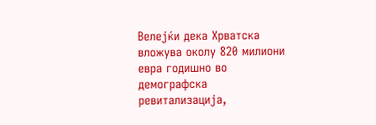Велејќи дека Хрватска вложува околу 820 милиони евра годишно во демографска ревитализација,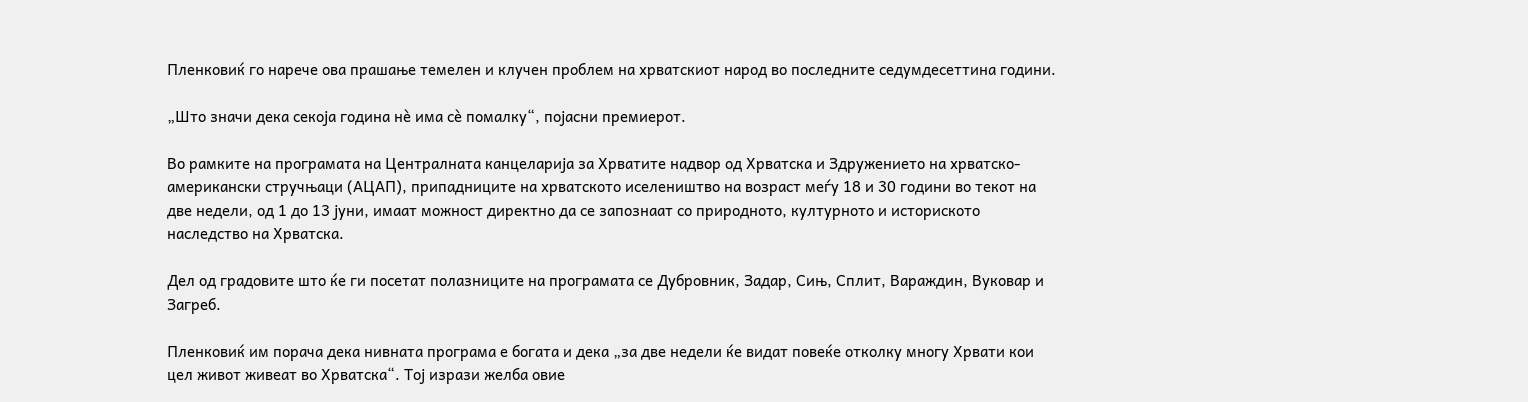Пленковиќ го нарече ова прашање темелен и клучен проблем на хрватскиот народ во последните седумдесеттина години.

„Што значи дека секоја година нè има сè помалку“, појасни премиерот.

Во рамките на програмата на Централната канцеларија за Хрватите надвор од Хрватска и Здружението на хрватско-американски стручњаци (АЦАП), припадниците на хрватското иселеништво на возраст меѓу 18 и 30 години во текот на две недели, од 1 до 13 јуни, имаат можност директно да се запознаат со природното, културното и историското наследство на Хрватска.

Дел од градовите што ќе ги посетат полазниците на програмата се Дубровник, Задар, Сињ, Сплит, Вараждин, Вуковар и Загреб.

Пленковиќ им порача дека нивната програма е богата и дека „за две недели ќе видат повеќе отколку многу Хрвати кои цел живот живеат во Хрватска“. Тој изрази желба овие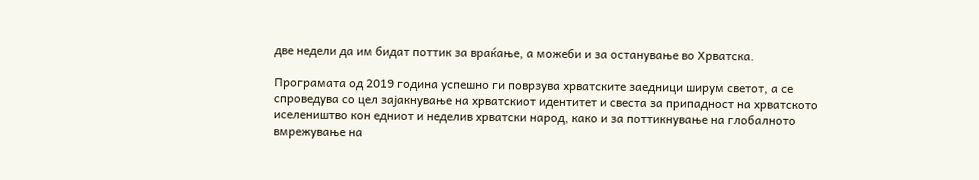две недели да им бидат поттик за враќање, а можеби и за останување во Хрватска.

Програмата од 2019 година успешно ги поврзува хрватските заедници ширум светот, а се спроведува со цел зајакнување на хрватскиот идентитет и свеста за припадност на хрватското иселеништво кон едниот и неделив хрватски народ, како и за поттикнување на глобалното вмрежување на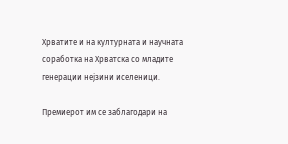Хрватите и на културната и научната соработка на Хрватска со младите генерации нејзини иселеници.

Премиерот им се заблагодари на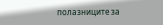полазниците за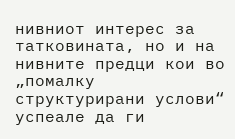нивниот интерес за татковината, но и на нивните предци кои во „помалку структурирани услови“ успеале да ги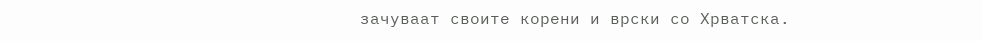зачуваат своите корени и врски со Хрватска.